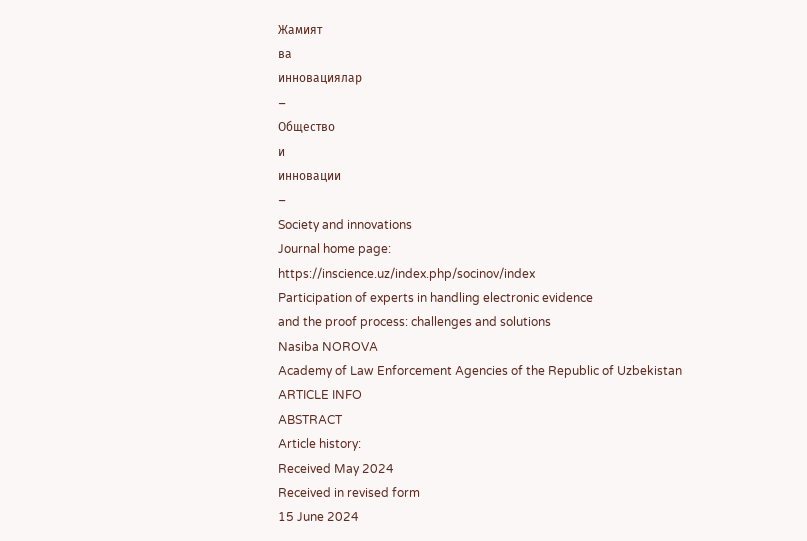Жамият
ва
инновациялар
–
Общество
и
инновации
–
Society and innovations
Journal home page:
https://inscience.uz/index.php/socinov/index
Participation of experts in handling electronic evidence
and the proof process: challenges and solutions
Nasiba NOROVA
Academy of Law Enforcement Agencies of the Republic of Uzbekistan
ARTICLE INFO
ABSTRACT
Article history:
Received May 2024
Received in revised form
15 June 2024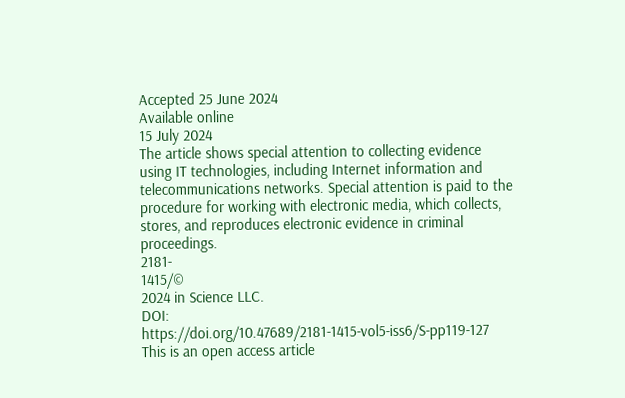Accepted 25 June 2024
Available online
15 July 2024
The article shows special attention to collecting evidence
using IT technologies, including Internet information and
telecommunications networks. Special attention is paid to the
procedure for working with electronic media, which collects,
stores, and reproduces electronic evidence in criminal
proceedings.
2181-
1415/©
2024 in Science LLC.
DOI:
https://doi.org/10.47689/2181-1415-vol5-iss6/S-pp119-127
This is an open access article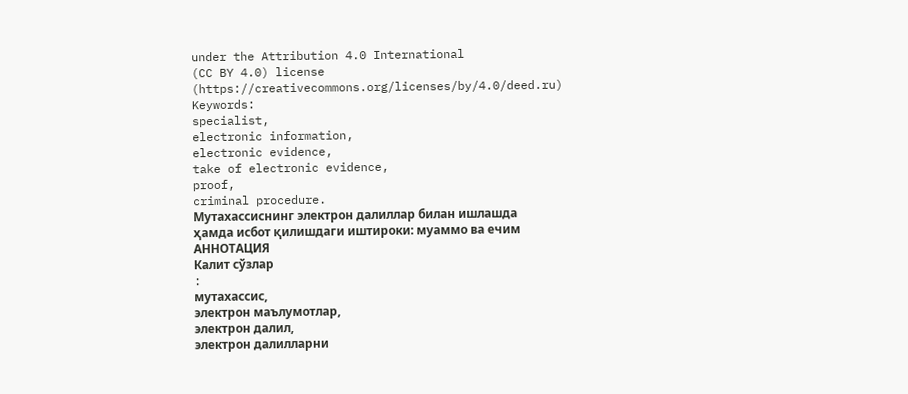under the Attribution 4.0 International
(CC BY 4.0) license (https://creativecommons.org/licenses/by/4.0/deed.ru)
Keywords:
specialist,
electronic information,
electronic evidence,
take of electronic evidence,
proof,
criminal procedure.
Мутахассиснинг электрон далиллар билан ишлашда
ҳамда исбот қилишдаги иштироки: муаммо ва ечим
АННОТАЦИЯ
Калит сўзлар
:
мутахассис,
электрон маълумотлар,
электрон далил,
электрон далилларни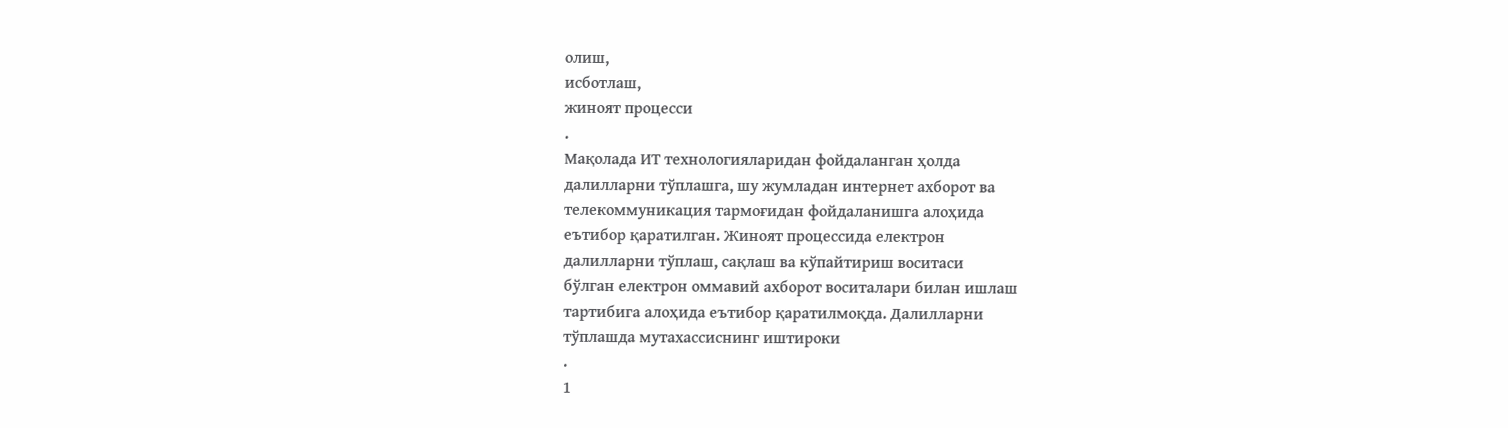олиш,
исботлаш,
жиноят процесси
.
Мақолада ИТ технологияларидан фойдаланган ҳолда
далилларни тўплашга, шу жумладан интернет ахборот ва
телекоммуникация тармоғидан фойдаланишга алоҳида
еътибор қаратилган. Жиноят процессида електрон
далилларни тўплаш, сақлаш ва кўпайтириш воситаси
бўлган електрон оммавий ахборот воситалари билан ишлаш
тартибига алоҳида еътибор қаратилмоқда. Далилларни
тўплашда мутахассиснинг иштироки
.
1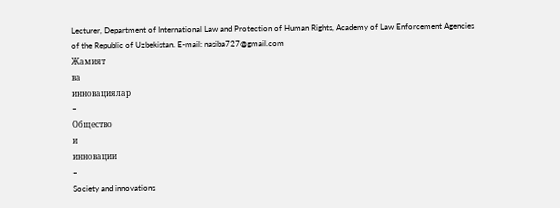Lecturer, Department of International Law and Protection of Human Rights, Academy of Law Enforcement Agencies
of the Republic of Uzbekistan. E-mail: nasiba727@gmail.com
Жамият
ва
инновациялар
–
Общество
и
инновации
–
Society and innovations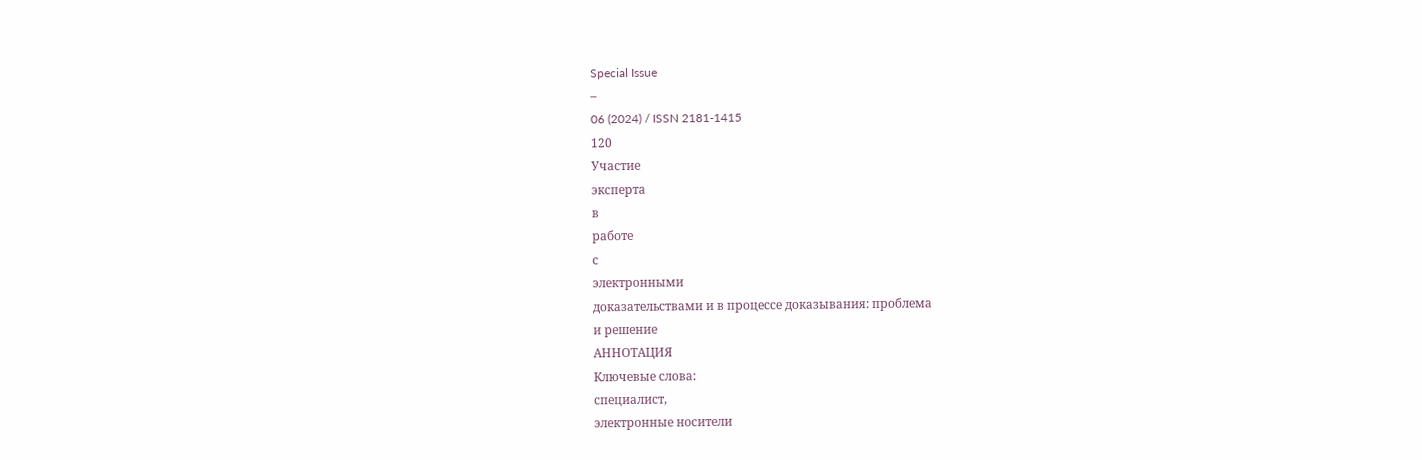Special Issue
–
06 (2024) / ISSN 2181-1415
120
Участие
эксперта
в
работе
с
электронными
доказательствами и в процессе доказывания: проблема
и решение
АННОТАЦИЯ
Ключевые слова:
специалист,
электронные носители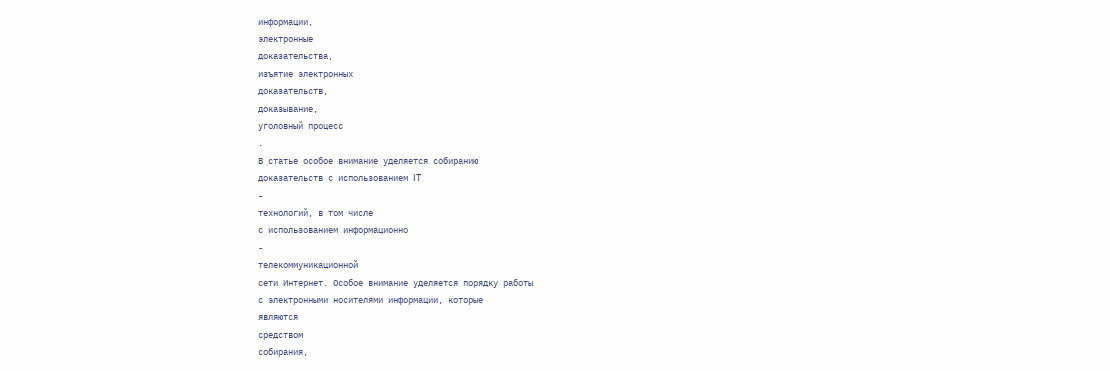информации,
электронные
доказательства,
изъятие электронных
доказательств,
доказывание,
уголовный процесс
.
В статье особое внимание уделяется собиранию
доказательств с использованием IT
-
технологий, в том числе
с использованием информационно
-
телекоммуникационной
сети Интернет. Особое внимание уделяется порядку работы
с электронными носителями информации, которые
являются
средством
собирания,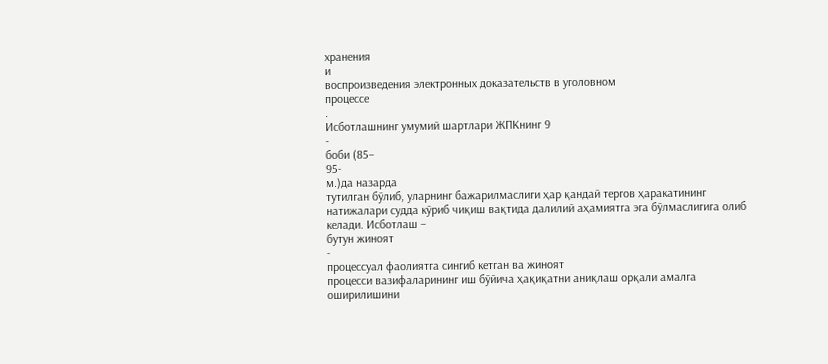хранения
и
воспроизведения электронных доказательств в уголовном
процессе
.
Исботлашнинг умумий шартлари ЖПКнинг 9
-
боби (85–
95-
м.)да назарда
тутилган бўлиб, уларнинг бажарилмаслиги ҳар қандай тергов ҳаракатининг
натижалари судда кўриб чиқиш вақтида далилий аҳамиятга эга бўлмаслигига олиб
келади. Исботлаш –
бутун жиноят
-
процессуал фаолиятга сингиб кетган ва жиноят
процесси вазифаларининг иш бўйича ҳақиқатни аниқлаш орқали амалга
оширилишини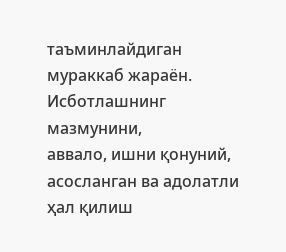таъминлайдиган мураккаб жараён. Исботлашнинг мазмунини,
аввало, ишни қонуний, асосланган ва адолатли ҳал қилиш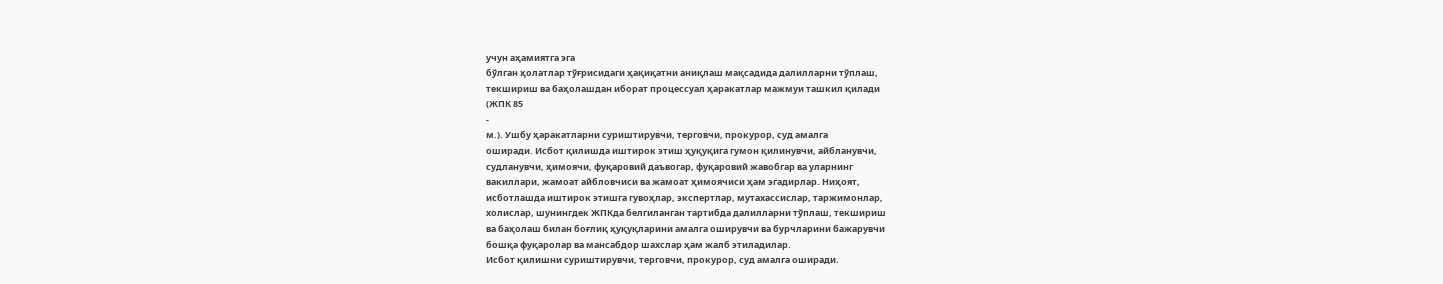учун аҳамиятга эга
бўлган ҳолатлар тўғрисидаги ҳақиқатни аниқлаш мақсадида далилларни тўплаш,
текшириш ва баҳолашдан иборат процессуал ҳаракатлар мажмуи ташкил қилади
(ЖПК 85
-
м.). Ушбу ҳаракатларни суриштирувчи, терговчи, прокурор, суд амалга
оширади. Исбот қилишда иштирок этиш ҳуқуқига гумон қилинувчи, айбланувчи,
судланувчи, ҳимоячи, фуқаровий даъвогар, фуқаровий жавобгар ва уларнинг
вакиллари, жамоат айбловчиси ва жамоат ҳимоячиси ҳам эгадирлар. Ниҳоят,
исботлашда иштирок этишга гувоҳлар, экспертлар, мутахассислар, таржимонлар,
холислар, шунингдек ЖПКда белгиланган тартибда далилларни тўплаш, текшириш
ва баҳолаш билан боғлиқ ҳуқуқларини амалга оширувчи ва бурчларини бажарувчи
бошқа фуқаролар ва мансабдор шахслар ҳам жалб этиладилар.
Исбот қилишни суриштирувчи, терговчи, прокурор, суд амалга оширади.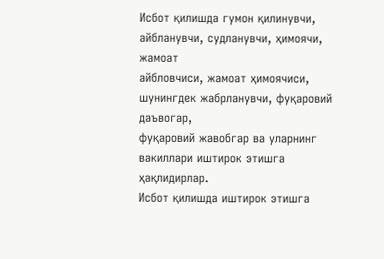Исбот қилишда гумон қилинувчи, айбланувчи, судланувчи, ҳимоячи, жамоат
айбловчиси, жамоат ҳимоячиси, шунингдек жабрланувчи, фуқаровий даъвогар,
фуқаровий жавобгар ва уларнинг вакиллари иштирок этишга ҳақлидирлар.
Исбот қилишда иштирок этишга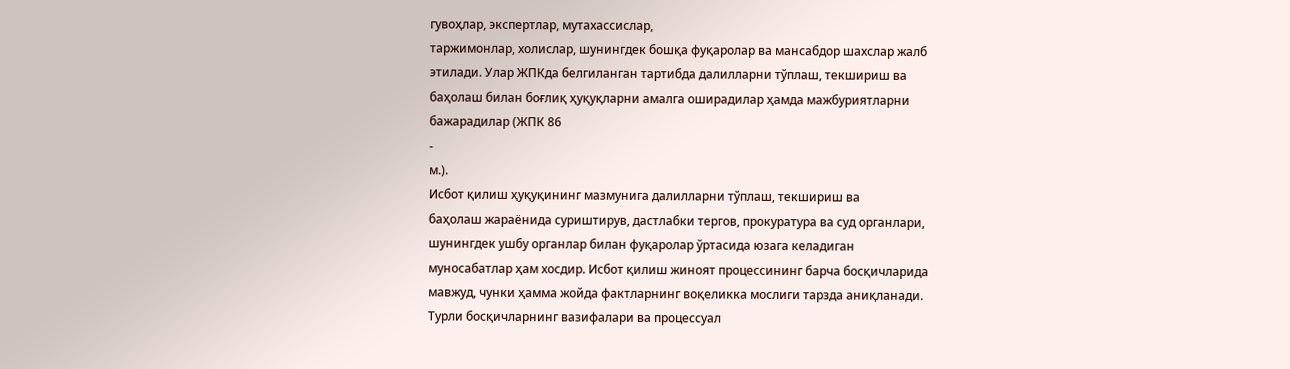гувоҳлар, экспертлар, мутахассислар,
таржимонлар, холислар, шунингдек бошқа фуқаролар ва мансабдор шахслар жалб
этилади. Улар ЖПКда белгиланган тартибда далилларни тўплаш, текшириш ва
баҳолаш билан боғлиқ ҳуқуқларни амалга оширадилар ҳамда мажбуриятларни
бажарадилар (ЖПК 86
-
м.).
Исбот қилиш ҳуқуқининг мазмунига далилларни тўплаш, текшириш ва
баҳолаш жараёнида суриштирув, дастлабки тергов, прокуратура ва суд органлари,
шунингдек ушбу органлар билан фуқаролар ўртасида юзага келадиган
муносабатлар ҳам хосдир. Исбот қилиш жиноят процессининг барча босқичларида
мавжуд, чунки ҳамма жойда фактларнинг воқеликка мослиги тарзда аниқланади.
Турли босқичларнинг вазифалари ва процессуал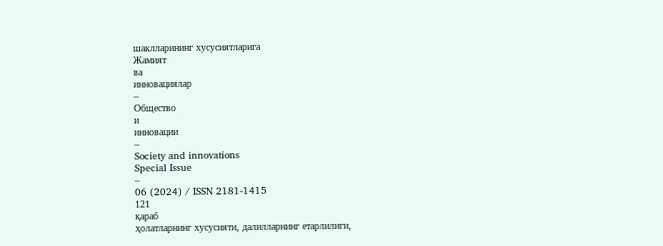шаклларининг хусусиятларига
Жамият
ва
инновациялар
–
Общество
и
инновации
–
Society and innovations
Special Issue
–
06 (2024) / ISSN 2181-1415
121
қараб
ҳолатларнинг хусусияти, далилларнинг етарлилиги,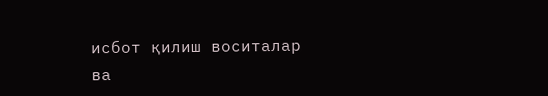исбот қилиш воситалар
ва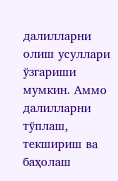далилларни олиш усуллари ўзгариши мумкин. Аммо далилларни тўплаш,
текшириш ва баҳолаш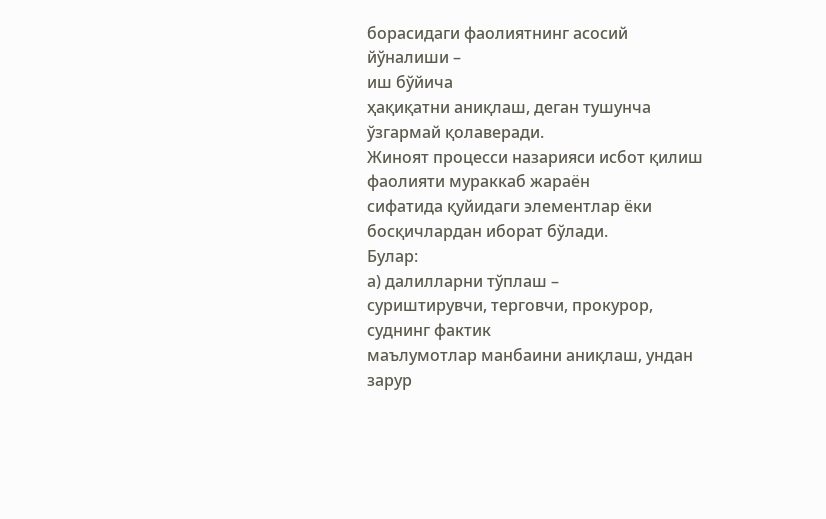борасидаги фаолиятнинг асосий йўналиши –
иш бўйича
ҳақиқатни аниқлаш, деган тушунча ўзгармай қолаверади.
Жиноят процесси назарияси исбот қилиш фаолияти мураккаб жараён
сифатида қуйидаги элементлар ёки босқичлардан иборат бўлади.
Булар:
а) далилларни тўплаш –
суриштирувчи, терговчи, прокурор, суднинг фактик
маълумотлар манбаини аниқлаш, ундан зарур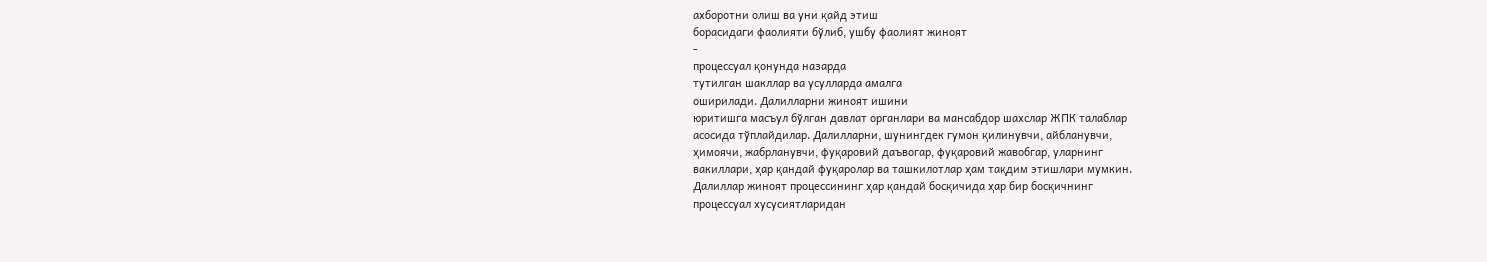ахборотни олиш ва уни қайд этиш
борасидаги фаолияти бўлиб, ушбу фаолият жиноят
-
процессуал қонунда назарда
тутилган шакллар ва усулларда амалга
оширилади. Далилларни жиноят ишини
юритишга масъул бўлган давлат органлари ва мансабдор шахслар ЖПК талаблар
асосида тўплайдилар. Далилларни, шунингдек гумон қилинувчи, айбланувчи,
ҳимоячи, жабрланувчи, фуқаровий даъвогар, фуқаровий жавобгар, уларнинг
вакиллари, ҳар қандай фуқаролар ва ташкилотлар ҳам тақдим этишлари мумкин.
Далиллар жиноят процессининг ҳар қандай босқичида ҳар бир босқичнинг
процессуал хусусиятларидан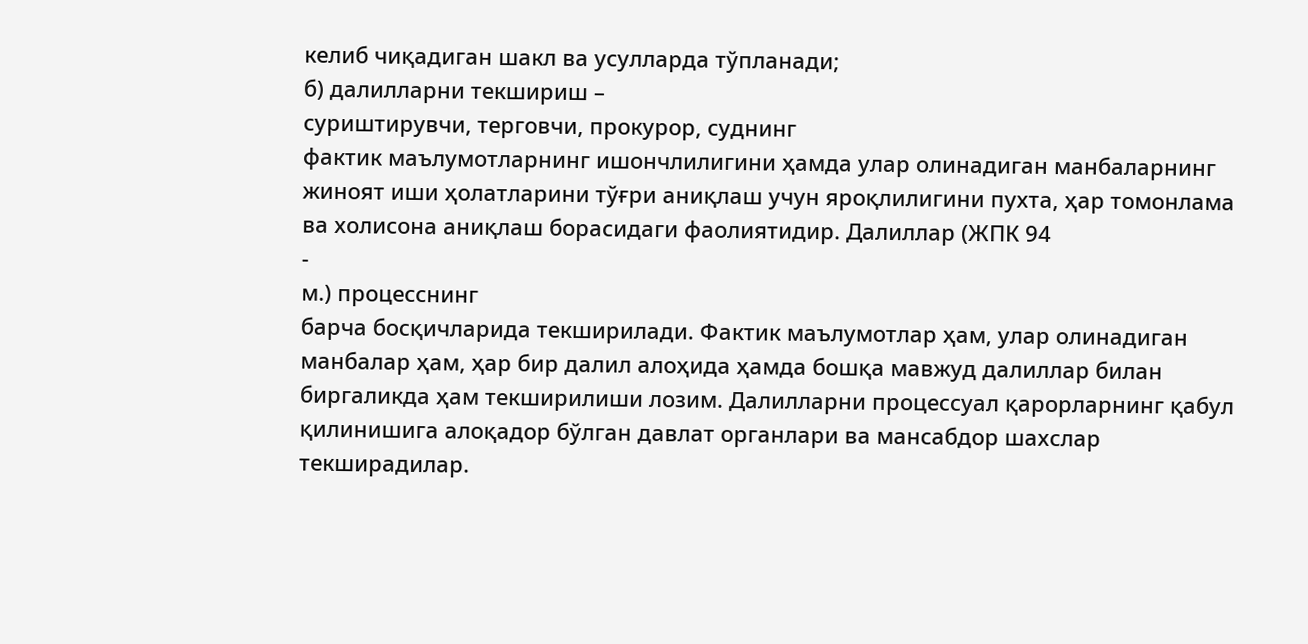келиб чиқадиган шакл ва усулларда тўпланади;
б) далилларни текшириш –
суриштирувчи, терговчи, прокурор, суднинг
фактик маълумотларнинг ишончлилигини ҳамда улар олинадиган манбаларнинг
жиноят иши ҳолатларини тўғри аниқлаш учун яроқлилигини пухта, ҳар томонлама
ва холисона аниқлаш борасидаги фаолиятидир. Далиллар (ЖПК 94
-
м.) процесснинг
барча босқичларида текширилади. Фактик маълумотлар ҳам, улар олинадиган
манбалар ҳам, ҳар бир далил алоҳида ҳамда бошқа мавжуд далиллар билан
биргаликда ҳам текширилиши лозим. Далилларни процессуал қарорларнинг қабул
қилинишига алоқадор бўлган давлат органлари ва мансабдор шахслар
текширадилар.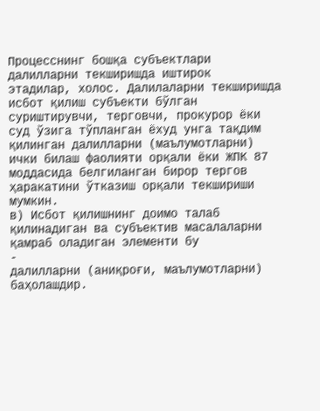Процесснинг бошқа субъектлари далилларни текширишда иштирок
этадилар, холос. Далилаларни текширишда исбот қилиш субъекти бўлган
суриштирувчи, терговчи, прокурор ёки суд ўзига тўпланган ёхуд унга тақдим
қилинган далилларни (маълумотларни) ички билаш фаолияти орқали ёки ЖПК 87
моддасида белгиланган бирор тергов ҳаракатини ўтказиш орқали текшириши
мумкин.
в) Исбот қилишнинг доимо талаб қилинадиган ва субъектив масалаларни
қамраб оладиган элементи бу
-
далилларни (аниқроғи, маълумотларни)
баҳолашдир.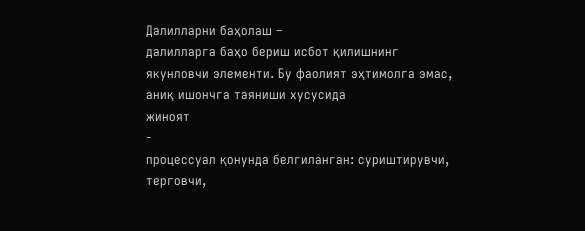Далилларни баҳолаш –
далилларга баҳо бериш исбот қилишнинг
якунловчи элементи. Бу фаолият эҳтимолга эмас, аниқ ишончга таяниши хусусида
жиноят
-
процессуал қонунда белгиланган: суриштирувчи, терговчи,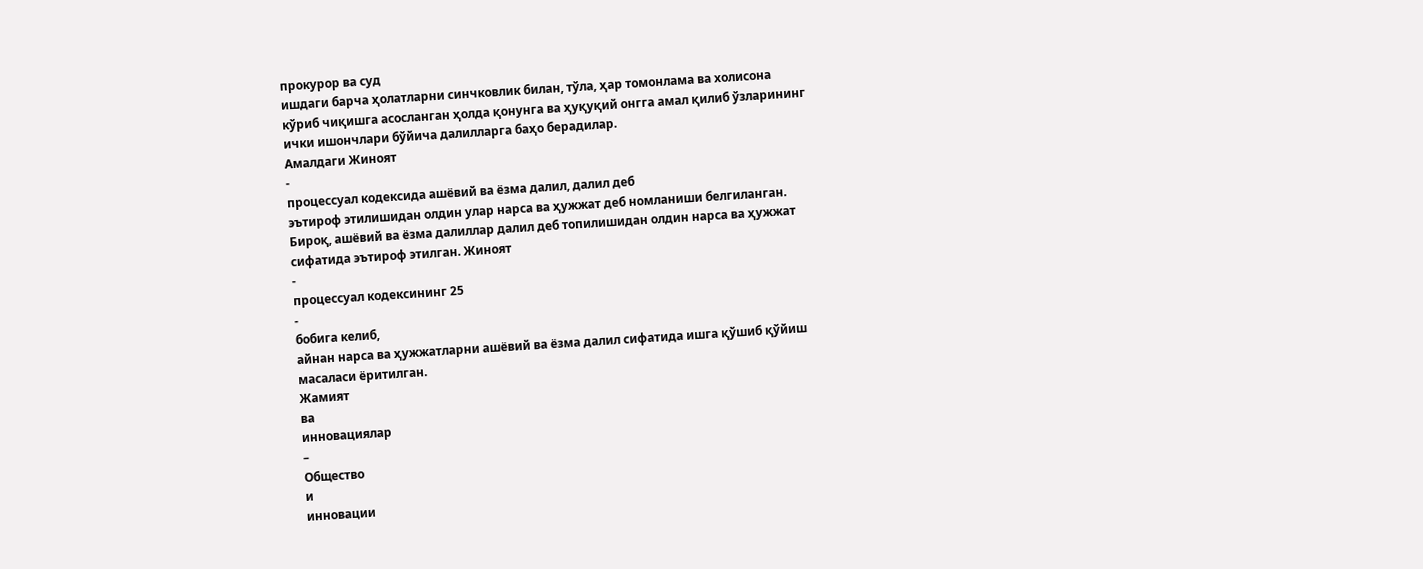прокурор ва суд
ишдаги барча ҳолатларни синчковлик билан, тўла, ҳар томонлама ва холисона
кўриб чиқишга асосланган ҳолда қонунга ва ҳуқуқий онгга амал қилиб ўзларининг
ички ишончлари бўйича далилларга баҳо берадилар.
Амалдаги Жиноят
-
процессуал кодексида ашёвий ва ёзма далил, далил деб
эътироф этилишидан олдин улар нарса ва ҳужжат деб номланиши белгиланган.
Бироқ, ашёвий ва ёзма далиллар далил деб топилишидан олдин нарса ва ҳужжат
сифатида эътироф этилган. Жиноят
-
процессуал кодексининг 25
-
бобига келиб,
айнан нарса ва ҳужжатларни ашёвий ва ёзма далил сифатида ишга қўшиб қўйиш
масаласи ёритилган.
Жамият
ва
инновациялар
–
Общество
и
инновации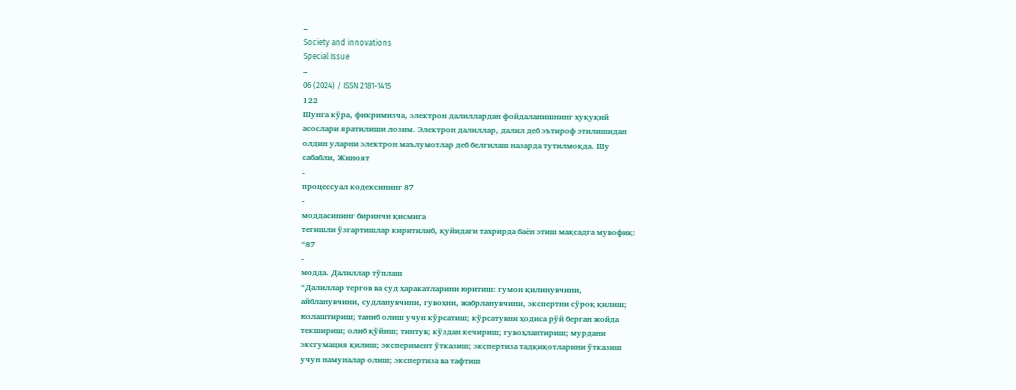–
Society and innovations
Special Issue
–
06 (2024) / ISSN 2181-1415
122
Шунга кўра, фикримизча, электрон далиллардан фойдаланишнинг ҳуқуқий
асослари яратилиши лозим. Электрон далиллар, далил деб эътироф этилишидан
олдин уларни электрон маълумотлар деб белгилаш назарда тутилмоқда. Шу
сабабли, Жиноят
-
процессуал кодексининг 87
-
моддасининг биринчи қисмига
тегишли ўзгартишлар киритилиб, қуйидаги тахрирда баён этиш мақсадга мувофиқ:
“87
-
модда. Далиллар тўплаш
“Далиллар тергов ва суд ҳаракатларини юритиш: гумон қилинувчини,
айбланувчини, судланувчини, гувоҳни, жабрланувчини, экспертни сўроқ қилиш;
юзлаштириш; таниб олиш учун кўрсатиш; кўрсатувни ҳодиса рўй берган жойда
текшириш; олиб қўйиш; тинтув; кўздан кечириш; гувоҳлантириш; мурдани
эксгумация қилиш; эксперимент ўтказиш; экспертиза тадқиқотларини ўтказиш
учун намуналар олиш; экспертиза ва тафтиш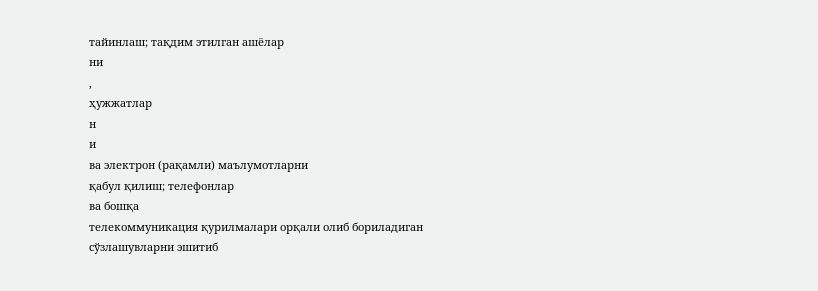тайинлаш; тақдим этилган ашёлар
ни
,
ҳужжатлар
н
и
ва электрон (рақамли) маълумотларни
қабул қилиш; телефонлар
ва бошқа
телекоммуникация қурилмалари орқали олиб бориладиган
сўзлашувларни эшитиб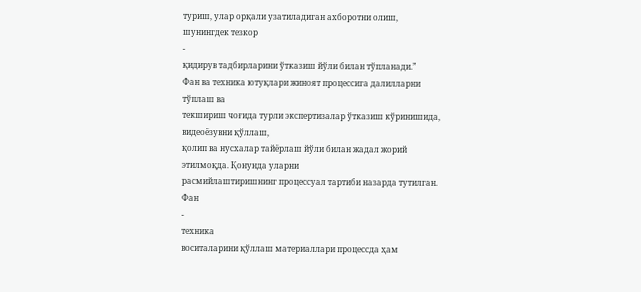туриш, улар орқали узатиладиган ахборотни олиш,
шунингдек тезкор
-
қидирув тадбирларини ўтказиш йўли билан тўпланади.”
Фан ва техника ютуқлари жиноят процессига далилларни тўплаш ва
текшириш чоғида турли экспертизалар ўтказиш кўринишида, видеоёзувни қўллаш,
қолип ва нусхалар тайёрлаш йўли билан жадал жорий этилмоқда. Қонунда уларни
расмийлаштиришнинг процессуал тартиби назарда тутилган. Фан
-
техника
воситаларини қўллаш материаллари процессда ҳам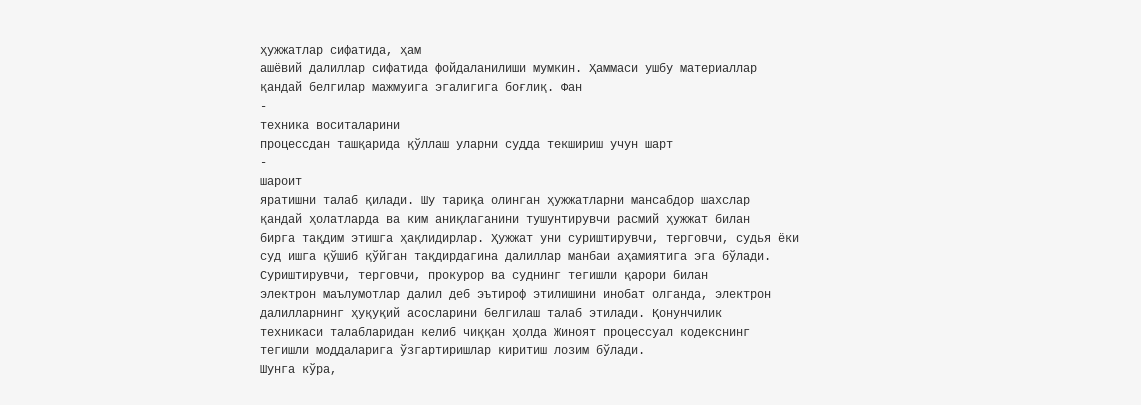ҳужжатлар сифатида, ҳам
ашёвий далиллар сифатида фойдаланилиши мумкин. Ҳаммаси ушбу материаллар
қандай белгилар мажмуига эгалигига боғлиқ. Фан
-
техника воситаларини
процессдан ташқарида қўллаш уларни судда текшириш учун шарт
-
шароит
яратишни талаб қилади. Шу тариқа олинган ҳужжатларни мансабдор шахслар
қандай ҳолатларда ва ким аниқлаганини тушунтирувчи расмий ҳужжат билан
бирга тақдим этишга ҳақлидирлар. Ҳужжат уни суриштирувчи, терговчи, судья ёки
суд ишга қўшиб қўйган тақдирдагина далиллар манбаи аҳамиятига эга бўлади.
Суриштирувчи, терговчи, прокурор ва суднинг тегишли қарори билан
электрон маълумотлар далил деб эътироф этилишини инобат олганда, электрон
далилларнинг ҳуқуқий асосларини белгилаш талаб этилади. Қонунчилик
техникаси талабларидан келиб чиққан ҳолда Жиноят процессуал кодекснинг
тегишли моддаларига ўзгартиришлар киритиш лозим бўлади.
Шунга кўра,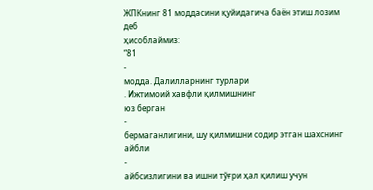ЖПКнинг 81 моддасини қуйидагича баён этиш лозим
деб
ҳисоблаймиз:
“81
-
модда. Далилларнинг турлари
. Ижтимоий хавфли қилмишнинг
юз берган
-
бермаганлигини, шу қилмишни содир этган шахснинг айбли
-
айбсизлигини ва ишни тўғри ҳал қилиш учун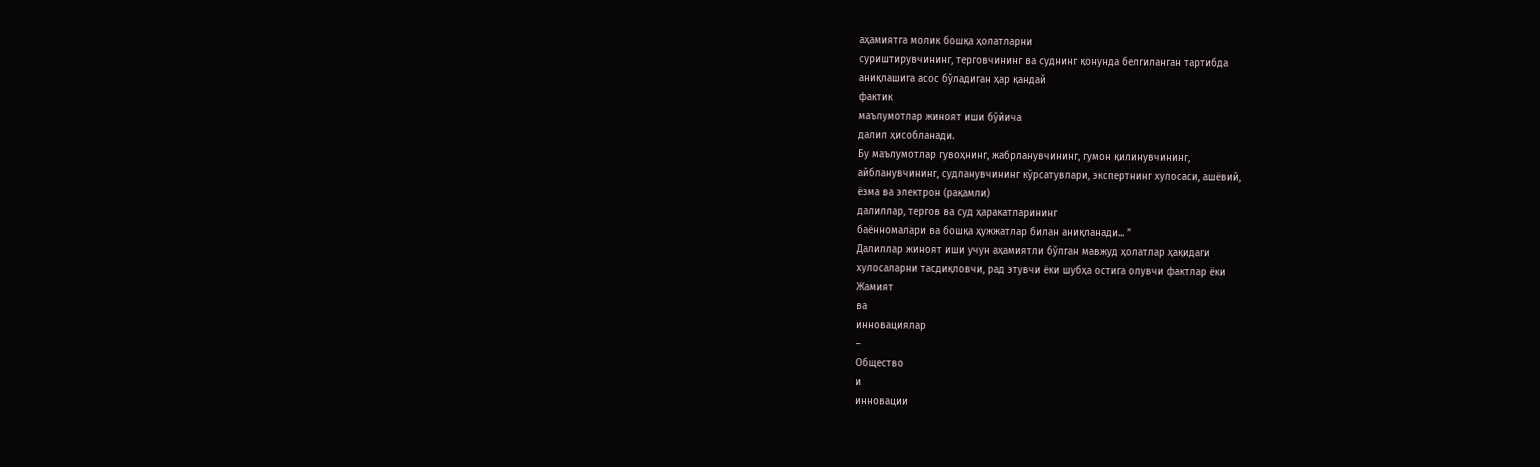аҳамиятга молик бошқа ҳолатларни
суриштирувчининг, терговчининг ва суднинг қонунда белгиланган тартибда
аниқлашига асос бўладиган ҳар қандай
фактик
маълумотлар жиноят иши бўйича
далил ҳисобланади.
Бу маълумотлар гувоҳнинг, жабрланувчининг, гумон қилинувчининг,
айбланувчининг, судланувчининг кўрсатувлари, экспертнинг хулосаси, ашёвий,
ёзма ва электрон (рақамли)
далиллар, тергов ва суд ҳаракатларининг
баённомалари ва бошқа ҳужжатлар билан аниқланади... ”
Далиллар жиноят иши учун аҳамиятли бўлган мавжуд ҳолатлар ҳақидаги
хулосаларни тасдиқловчи, рад этувчи ёки шубҳа остига олувчи фактлар ёки
Жамият
ва
инновациялар
–
Общество
и
инновации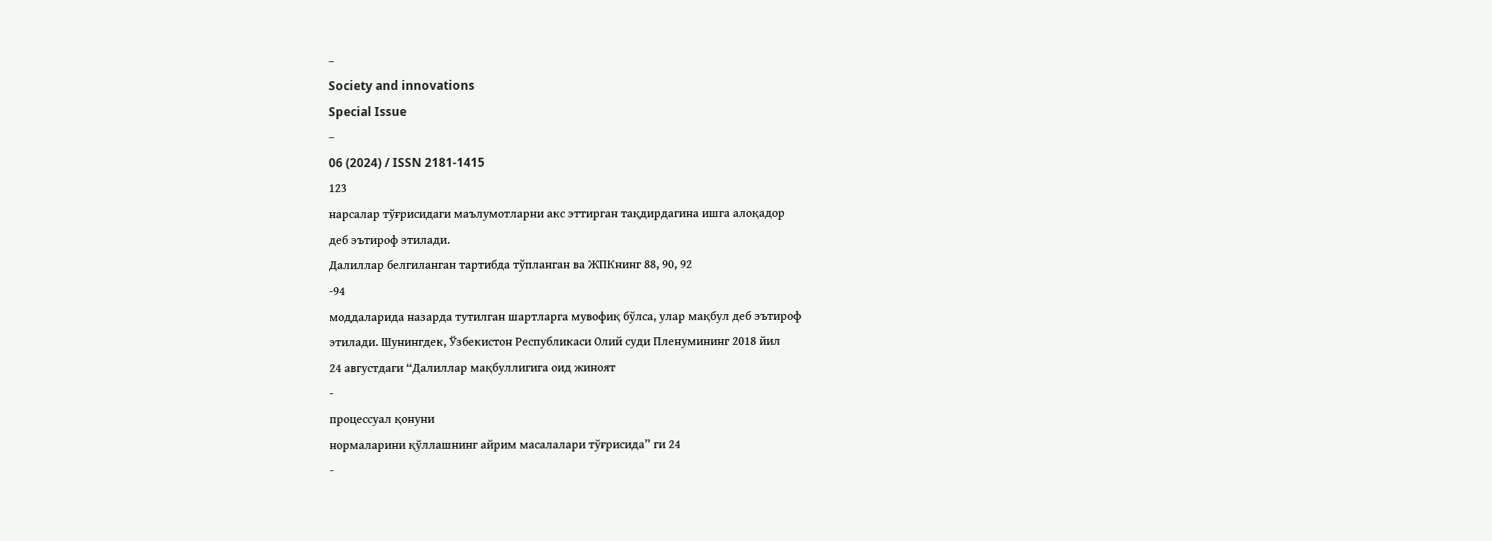–
Society and innovations
Special Issue
–
06 (2024) / ISSN 2181-1415
123
нарсалар тўғрисидаги маълумотларни акс эттирган тақдирдагина ишга алоқадор
деб эътироф этилади.
Далиллар белгиланган тартибда тўпланган ва ЖПКнинг 88, 90, 92
-94
моддаларида назарда тутилган шартларга мувофиқ бўлса, улар мақбул деб эътироф
этилади. Шунингдек, Ўзбекистон Республикаси Олий суди Пленумининг 2018 йил
24 августдаги “Далиллар мақбуллигига оид жиноят
-
процессуал қонуни
нормаларини қўллашнинг айрим масалалари тўғрисида” ги 24
-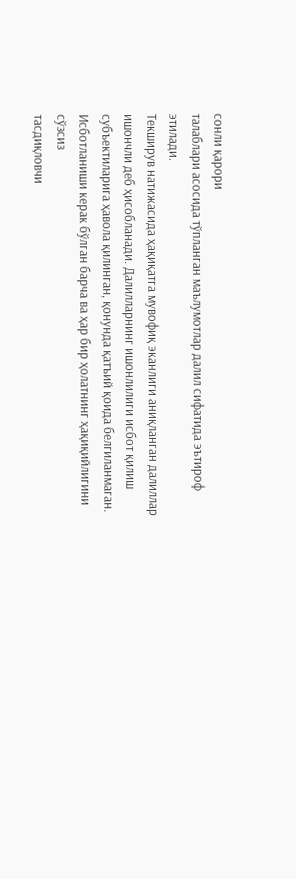сонли қарори
талаблари асосида тўпланган маълумотлар далил сифатида эътироф этилади.
Текширув натижасида ҳақиқатга мувофиқ эканлиги аниқланган далиллар
ишончли деб ҳисобланади. Далилларнинг ишонлилиги исбот қилиш
субъектиларига ҳавола қилинган, қонунда қатъий қоида белгиланмаган.
Исботланиши керак бўлган барча ва ҳар бир ҳолатнинг ҳақиқийлигини сўзсиз
тасдиқловчи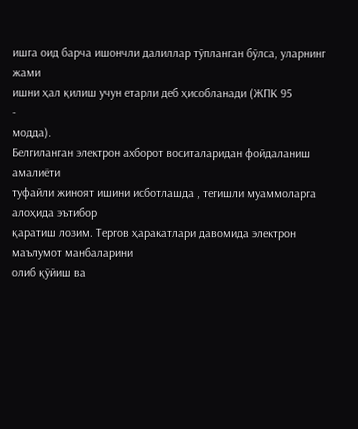ишга оид барча ишончли далиллар тўпланган бўлса, уларнинг жами
ишни ҳал қилиш учун етарли деб ҳисобланади (ЖПК 95
-
модда).
Белгиланган электрон ахборот воситаларидан фойдаланиш амалиёти
туфайли жиноят ишини исботлашда , тегишли муаммоларга алоҳида эътибор
қаратиш лозим. Тергов ҳаракатлари давомида электрон маълумот манбаларини
олиб қўйиш ва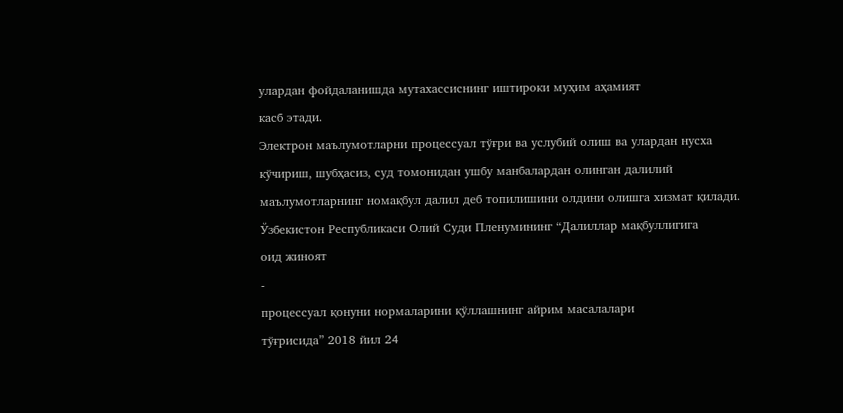улардан фойдаланишда мутахассиснинг иштироки муҳим аҳамият
касб этади.
Электрон маълумотларни процессуал тўғри ва услубий олиш ва улардан нусха
кўчириш, шубҳасиз, суд томонидан ушбу манбалардан олинган далилий
маълумотларнинг номақбул далил деб топилишини олдини олишга хизмат қилади.
Ўзбекистон Республикаси Олий Суди Пленумининг “Далиллар мақбуллигига
оид жиноят
-
процессуал қонуни нормаларини қўллашнинг айрим масалалари
тўғрисида” 2018 йил 24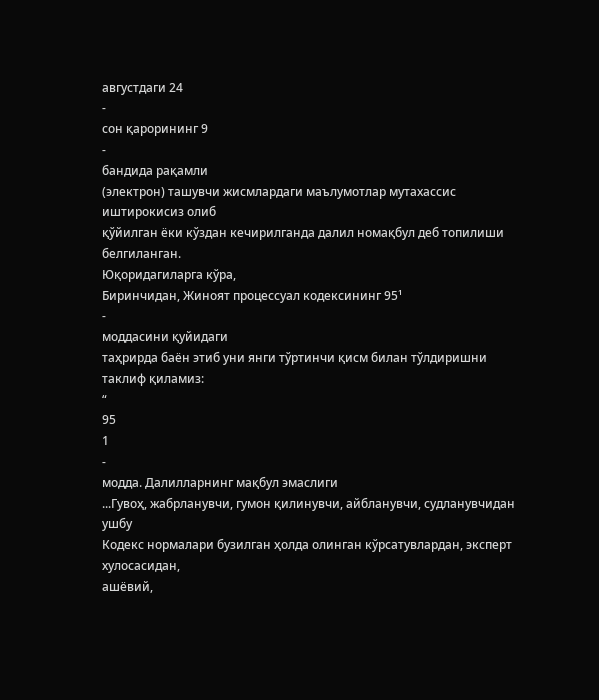августдаги 24
-
сон қарорининг 9
-
бандида рақамли
(электрон) ташувчи жисмлардаги маълумотлар мутахассис иштирокисиз олиб
қўйилган ёки кўздан кечирилганда далил номақбул деб топилиши белгиланган.
Юқоридагиларга кўра,
Биринчидан, Жиноят процессуал кодексининг 95¹
-
моддасини қуйидаги
таҳрирда баён этиб уни янги тўртинчи қисм билан тўлдиришни таклиф қиламиз:
“
95
1
-
модда. Далилларнинг мақбул эмаслиги
...Гувоҳ, жабрланувчи, гумон қилинувчи, айбланувчи, судланувчидан ушбу
Кодекс нормалари бузилган ҳолда олинган кўрсатувлардан, эксперт хулосасидан,
ашёвий,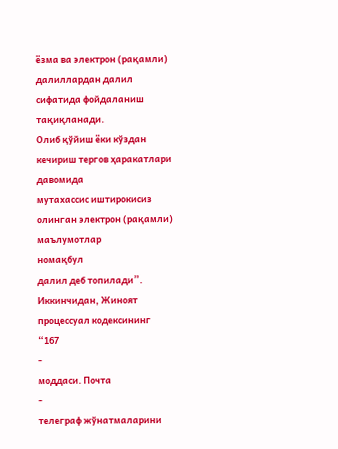ёзма ва электрон (рақамли)
далиллардан далил сифатида фойдаланиш
тақиқланади.
Олиб қўйиш ёки кўздан кечириш тергов ҳаракатлари давомида
мутахассис иштирокисиз олинган электрон (рақамли) маълумотлар
номақбул
далил деб топилади”.
Иккинчидан, Жиноят процессуал кодексининг
“167
-
моддаси. Почта
-
телеграф жўнатмаларини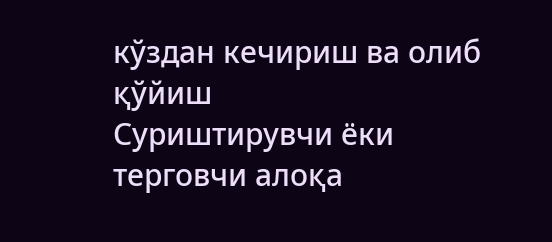кўздан кечириш ва олиб қўйиш
Суриштирувчи ёки терговчи алоқа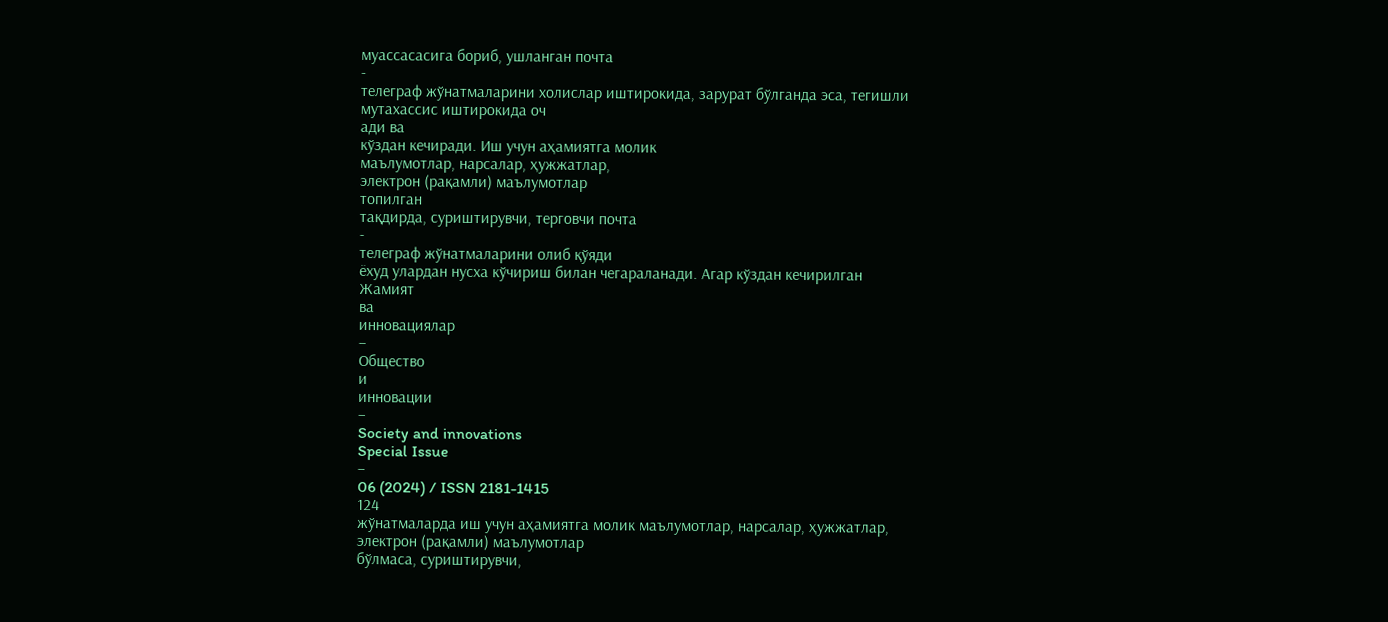муассасасига бориб, ушланган почта
-
телеграф жўнатмаларини холислар иштирокида, зарурат бўлганда эса, тегишли
мутахассис иштирокида оч
ади ва
кўздан кечиради. Иш учун аҳамиятга молик
маълумотлар, нарсалар, ҳужжатлар,
электрон (рақамли) маълумотлар
топилган
тақдирда, суриштирувчи, терговчи почта
-
телеграф жўнатмаларини олиб қўяди
ёхуд улардан нусха кўчириш билан чегараланади. Агар кўздан кечирилган
Жамият
ва
инновациялар
–
Общество
и
инновации
–
Society and innovations
Special Issue
–
06 (2024) / ISSN 2181-1415
124
жўнатмаларда иш учун аҳамиятга молик маълумотлар, нарсалар, ҳужжатлар,
электрон (рақамли) маълумотлар
бўлмаса, суриштирувчи,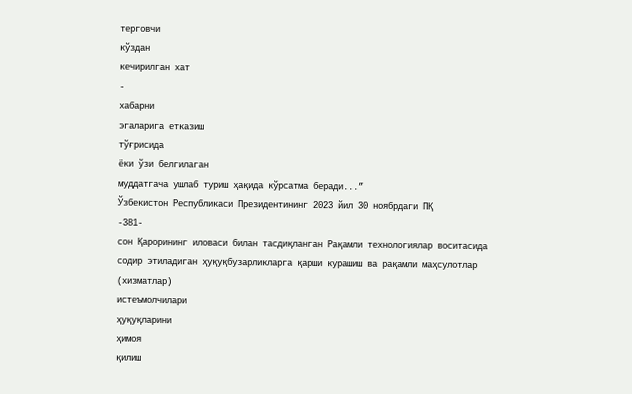терговчи
кўздан
кечирилган хат
-
хабарни
эгаларига етказиш
тўғрисида
ёки ўзи белгилаган
муддатгача ушлаб туриш ҳақида кўрсатма беради...”
Ўзбекистон Республикаси Президентининг 2023 йил 30 ноябрдаги ПҚ
-381-
сон Қарорининг иловаси билан тасдиқланган Рақамли технологиялар воситасида
содир этиладиган ҳуқуқбузарликларга қарши курашиш ва рақамли маҳсулотлар
(хизматлар)
истеъмолчилари
ҳуқуқларини
ҳимоя
қилиш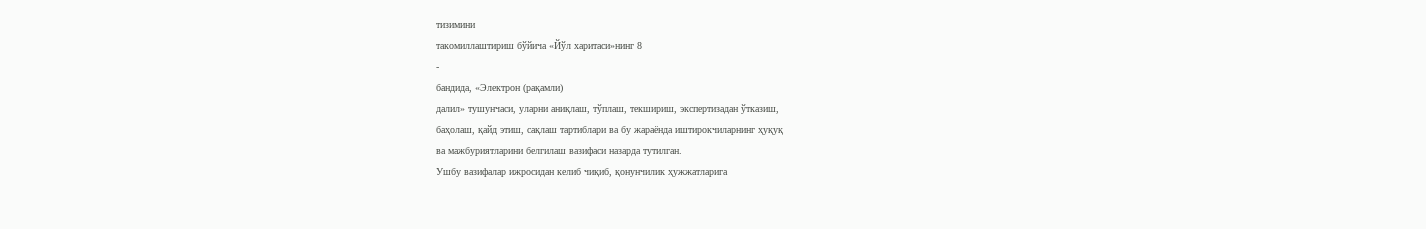тизимини
такомиллаштириш бўйича «Йўл харитаси»нинг 8
-
бандида, «Электрон (рақамли)
далил» тушунчаси, уларни аниқлаш, тўплаш, текшириш, экспертизадан ўтказиш,
баҳолаш, қайд этиш, сақлаш тартиблари ва бу жараёнда иштирокчиларнинг ҳуқуқ
ва мажбуриятларини белгилаш вазифаси назарда тутилган.
Ушбу вазифалар ижросидан келиб чиқиб, қонунчилик ҳужжатларига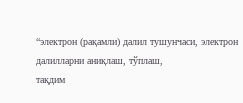“электрон (рақамли) далил тушунчаси, электрон далилларни аниқлаш, тўплаш,
тақдим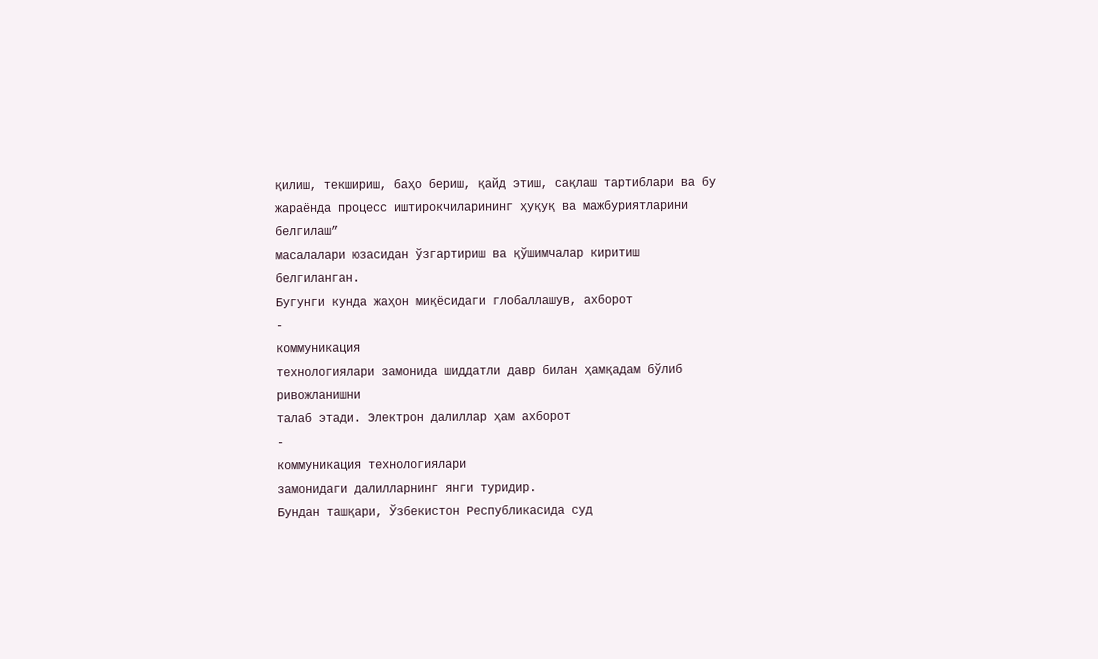қилиш, текшириш, баҳо бериш, қайд этиш, сақлаш тартиблари ва бу
жараёнда процесс иштирокчиларининг ҳуқуқ ва мажбуриятларини белгилаш”
масалалари юзасидан ўзгартириш ва қўшимчалар киритиш белгиланган.
Бугунги кунда жаҳон миқёсидаги глобаллашув, ахборот
-
коммуникация
технологиялари замонида шиддатли давр билан ҳамқадам бўлиб ривожланишни
талаб этади. Электрон далиллар ҳам ахборот
-
коммуникация технологиялари
замонидаги далилларнинг янги туридир.
Бундан ташқари, Ўзбекистон Республикасида суд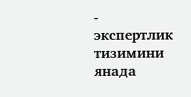-
экспертлик тизимини
янада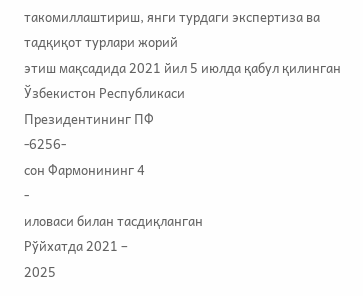такомиллаштириш, янги турдаги экспертиза ва тадқиқот турлари жорий
этиш мақсадида 2021 йил 5 июлда қабул қилинган Ўзбекистон Республикаси
Президентининг ПФ
-6256-
сон Фармонининг 4
-
иловаси билан тасдиқланган
Рўйхатда 2021 –
2025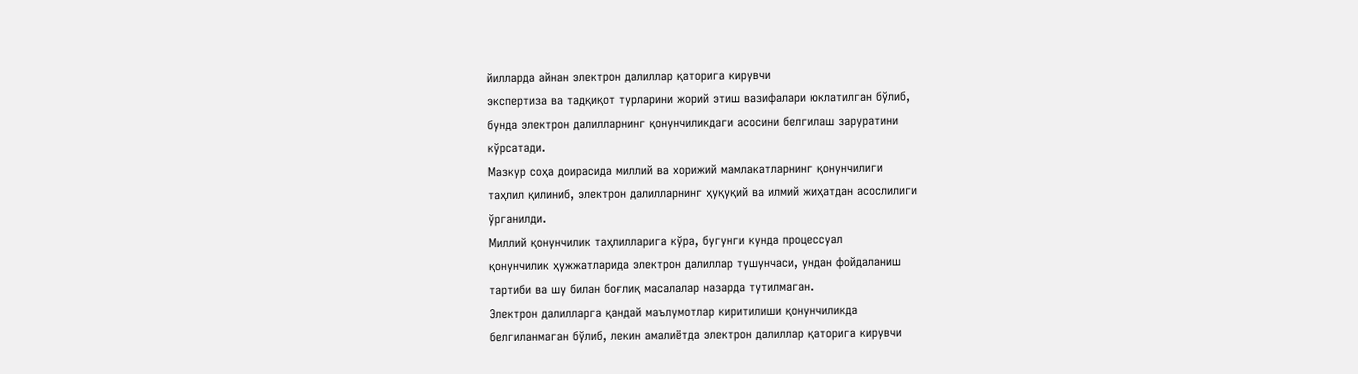йилларда айнан электрон далиллар қаторига кирувчи
экспертиза ва тадқиқот турларини жорий этиш вазифалари юклатилган бўлиб,
бунда электрон далилларнинг қонунчиликдаги асосини белгилаш заруратини
кўрсатади.
Мазкур соҳа доирасида миллий ва хорижий мамлакатларнинг қонунчилиги
таҳлил қилиниб, электрон далилларнинг ҳуқуқий ва илмий жиҳатдан асослилиги
ўрганилди.
Миллий қонунчилик таҳлилларига кўра, бугунги кунда процессуал
қонунчилик ҳужжатларида электрон далиллар тушунчаси, ундан фойдаланиш
тартиби ва шу билан боғлиқ масалалар назарда тутилмаган.
Электрон далилларга қандай маълумотлар киритилиши қонунчиликда
белгиланмаган бўлиб, лекин амалиётда электрон далиллар қаторига кирувчи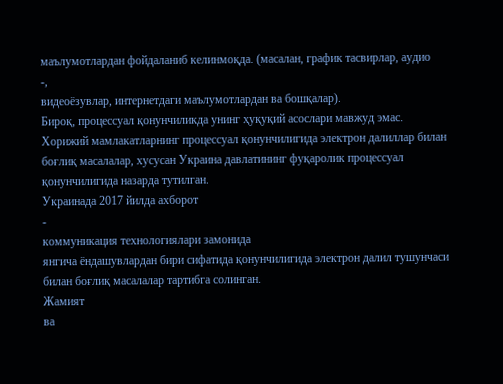маълумотлардан фойдаланиб келинмоқда. (масалан, график тасвирлар, аудио
-,
видеоёзувлар, интернетдаги маълумотлардан ва бошқалар).
Бироқ, процессуал қонунчиликда унинг ҳуқуқий асослари мавжуд эмас.
Хорижий мамлакатларнинг процессуал қонунчилигида электрон далиллар билан
боғлиқ масалалар, хусусан Украина давлатининг фуқаролик процессуал
қонунчилигида назарда тутилган.
Украинада 2017 йилда ахборот
-
коммуникация технологиялари замонида
янгича ёндашувлардан бири сифатида қонунчилигида электрон далил тушунчаси
билан боғлиқ масалалар тартибга солинган.
Жамият
ва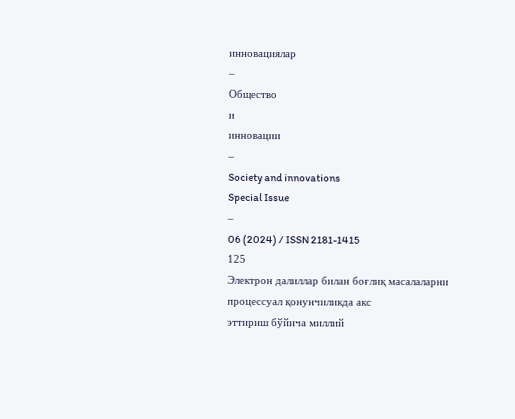инновациялар
–
Общество
и
инновации
–
Society and innovations
Special Issue
–
06 (2024) / ISSN 2181-1415
125
Электрон далиллар билан боғлиқ масалаларни процессуал қонунчиликда акс
эттириш бўйича миллий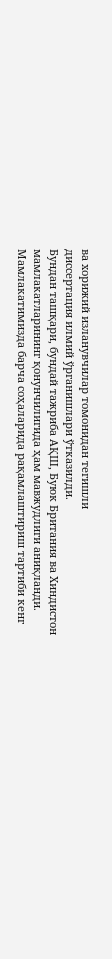ва хорижий изланувчилар томонидан тегишли
диссертация илмий ўрганишлари ўтказилди.
Бундан ташқари, бундай тажриба АҚШ, Буюк Британия ва Хиндистон
мамлакатларининг қонунчилигида ҳам мавжудлиги аниқланди.
Мамлакатимизда барча соҳаларида рақамлаштириш тартиби кенг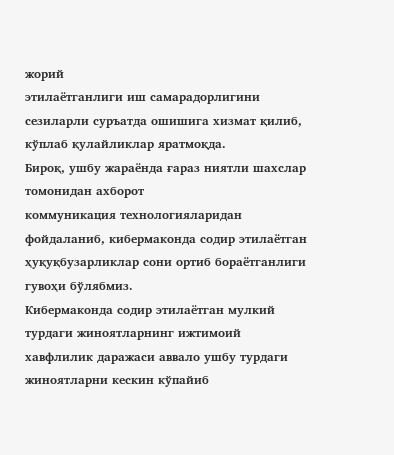жорий
этилаётганлиги иш самарадорлигини сезиларли суръатда ошишига хизмат қилиб,
кўплаб қулайликлар яратмоқда.
Бироқ, ушбу жараёнда ғараз ниятли шахслар томонидан ахборот
коммуникация технологияларидан фойдаланиб, кибермаконда содир этилаётган
ҳуқуқбузарликлар сони ортиб бораётганлиги гувоҳи бўлябмиз.
Кибермаконда содир этилаётган мулкий турдаги жиноятларнинг ижтимоий
хавфлилик даражаси аввало ушбу турдаги жиноятларни кескин кўпайиб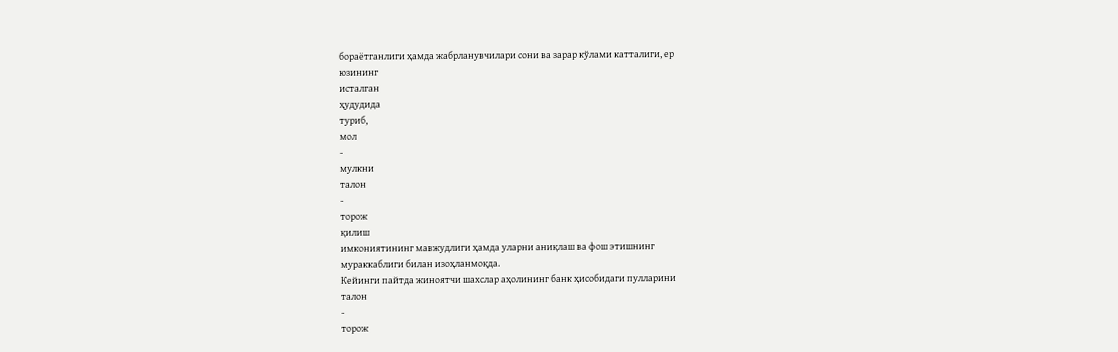бораётганлиги ҳамда жабрланувчилари сони ва зарар кўлами катталиги, ер
юзининг
исталган
ҳудудида
туриб,
мол
-
мулкни
талон
-
торож
қилиш
имкониятининг мавжудлиги ҳамда уларни аниқлаш ва фош этишнинг
мураккаблиги билан изоҳланмоқда.
Кейинги пайтда жиноятчи шахслар аҳолининг банк ҳисобидаги пулларини
талон
-
торож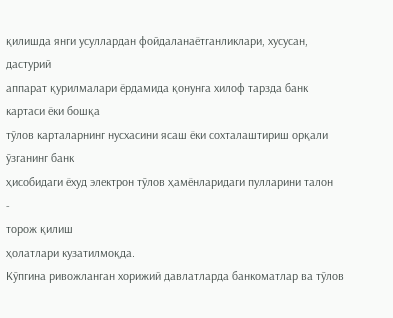қилишда янги усуллардан фойдаланаётганликлари, хусусан, дастурий
аппарат қурилмалари ёрдамида қонунга хилоф тарзда банк картаси ёки бошқа
тўлов карталарнинг нусхасини ясаш ёки сохталаштириш орқали ўзганинг банк
ҳисобидаги ёхуд электрон тўлов ҳамёнларидаги пулларини талон
-
торож қилиш
ҳолатлари кузатилмоқда.
Кўпгина ривожланган хорижий давлатларда банкоматлар ва тўлов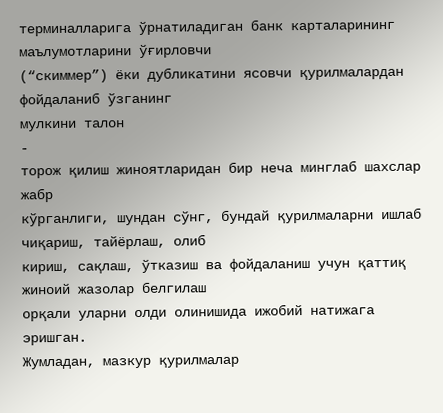терминалларига ўрнатиладиган банк карталарининг маълумотларини ўғирловчи
(“скиммер”) ёки дубликатини ясовчи қурилмалардан фойдаланиб ўзганинг
мулкини талон
-
торож қилиш жиноятларидан бир неча минглаб шахслар жабр
кўрганлиги, шундан сўнг, бундай қурилмаларни ишлаб чиқариш, тайёрлаш, олиб
кириш, сақлаш, ўтказиш ва фойдаланиш учун қаттиқ жиноий жазолар белгилаш
орқали уларни олди олинишида ижобий натижага эришган.
Жумладан, мазкур қурилмалар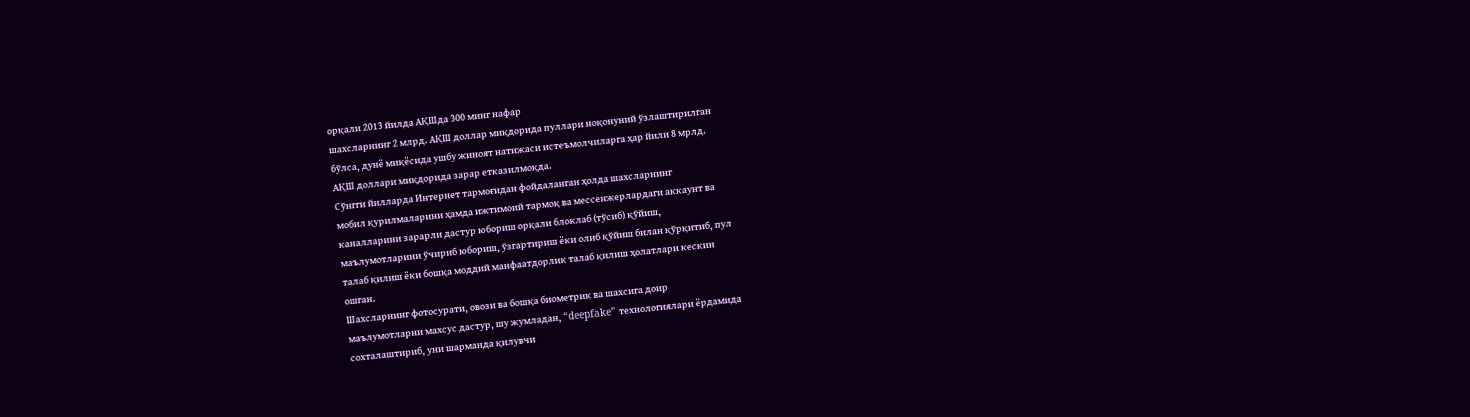орқали 2013 йилда АҚШда 300 минг нафар
шахсларнинг 2 млрд. АҚШ доллар миқдорида пуллари ноқонуний ўзлаштирилган
бўлса, дунё миқёсида ушбу жиноят натижаси истеъмолчиларга ҳар йили 8 мрлд.
АҚШ доллари миқдорида зарар етказилмоқда.
Сўнгги йилларда Интернет тармоғидан фойдаланган ҳолда шахсларнинг
мобил қурилмаларини ҳамда ижтимоий тармоқ ва мессенжерлардаги аккаунт ва
каналларини зарарли дастур юбориш орқали блоклаб (тўсиб) қўйиш,
маълумотларини ўчириб юбориш, ўзгартириш ёки олиб қўйиш билан қўрқитиб, пул
талаб қилиш ёки бошқа моддий манфаатдорлик талаб қилиш ҳолатлари кескин
ошган.
Шахсларнинг фотосурати, овози ва бошқа биометрик ва шахсига доир
маълумотларни махсус дастур, шу жумладан, “deepfake” технологиялари ёрдамида
сохталаштириб, уни шарманда қилувчи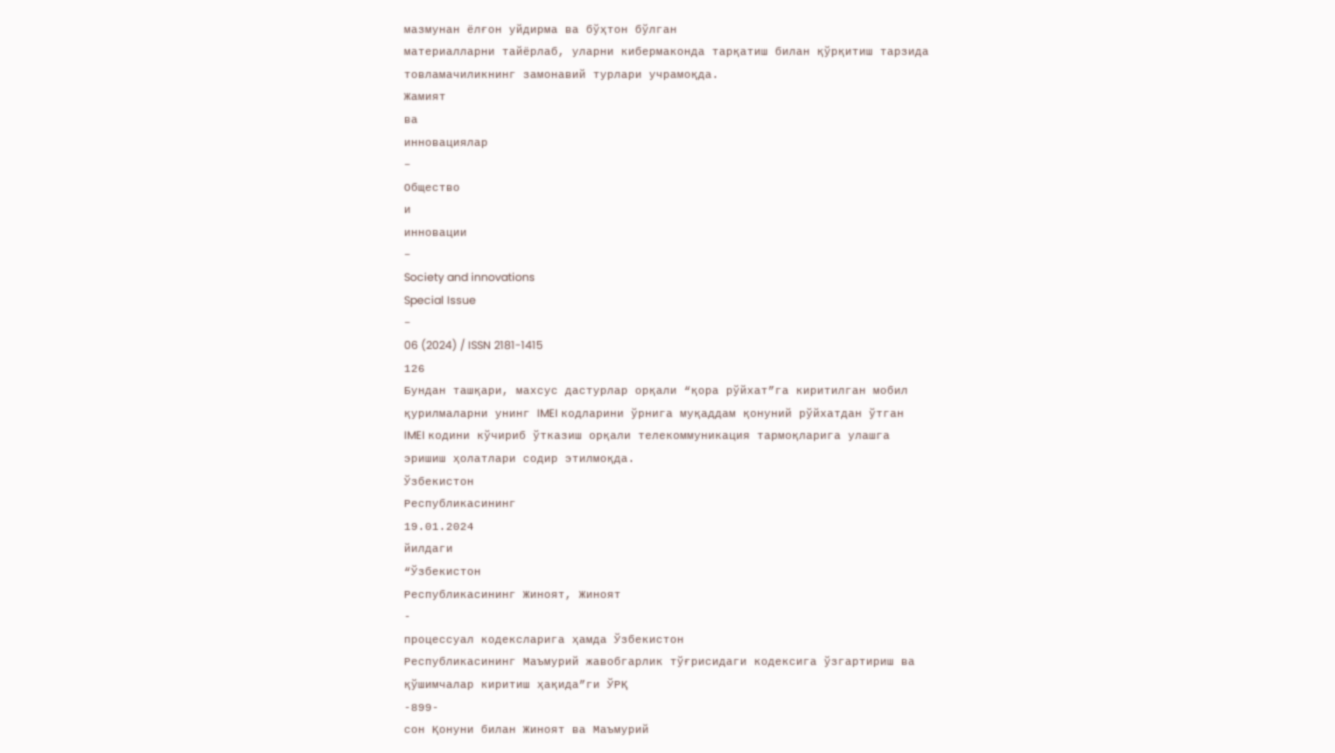мазмунан ёлғон уйдирма ва бўҳтон бўлган
материалларни тайёрлаб, уларни кибермаконда тарқатиш билан қўрқитиш тарзида
товламачиликнинг замонавий турлари учрамоқда.
Жамият
ва
инновациялар
–
Общество
и
инновации
–
Society and innovations
Special Issue
–
06 (2024) / ISSN 2181-1415
126
Бундан ташқари, махсус дастурлар орқали “қора рўйхат”га киритилган мобил
қурилмаларни унинг IMEI кодларини ўрнига муқаддам қонуний рўйхатдан ўтган
IMEI кодини кўчириб ўтказиш орқали телекоммуникация тармоқларига улашга
эришиш ҳолатлари содир этилмоқда.
Ўзбекистон
Республикасининг
19.01.2024
йилдаги
“Ўзбекистон
Республикасининг Жиноят, Жиноят
-
процессуал кодексларига ҳамда Ўзбекистон
Республикасининг Маъмурий жавобгарлик тўғрисидаги кодексига ўзгартириш ва
қўшимчалар киритиш ҳақида”ги ЎРҚ
-899-
сон Қонуни билан Жиноят ва Маъмурий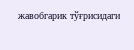жавобгарик тўғрисидаги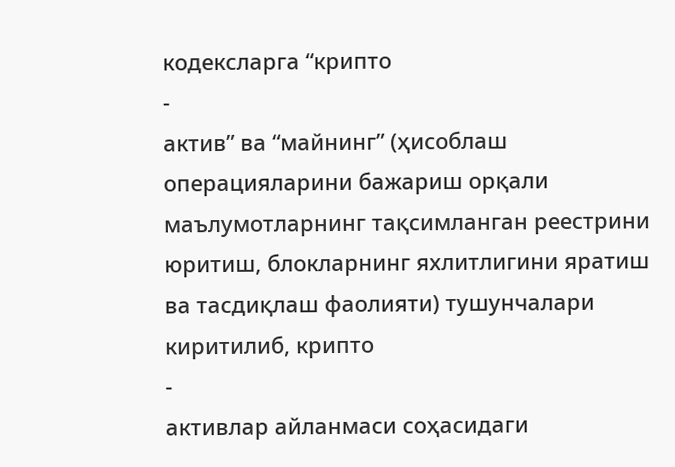кодексларга “крипто
-
актив” ва “майнинг” (ҳисоблаш
операцияларини бажариш орқали маълумотларнинг тақсимланган реестрини
юритиш, блокларнинг яхлитлигини яратиш ва тасдиқлаш фаолияти) тушунчалари
киритилиб, крипто
-
активлар айланмаси соҳасидаги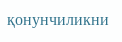қонунчиликни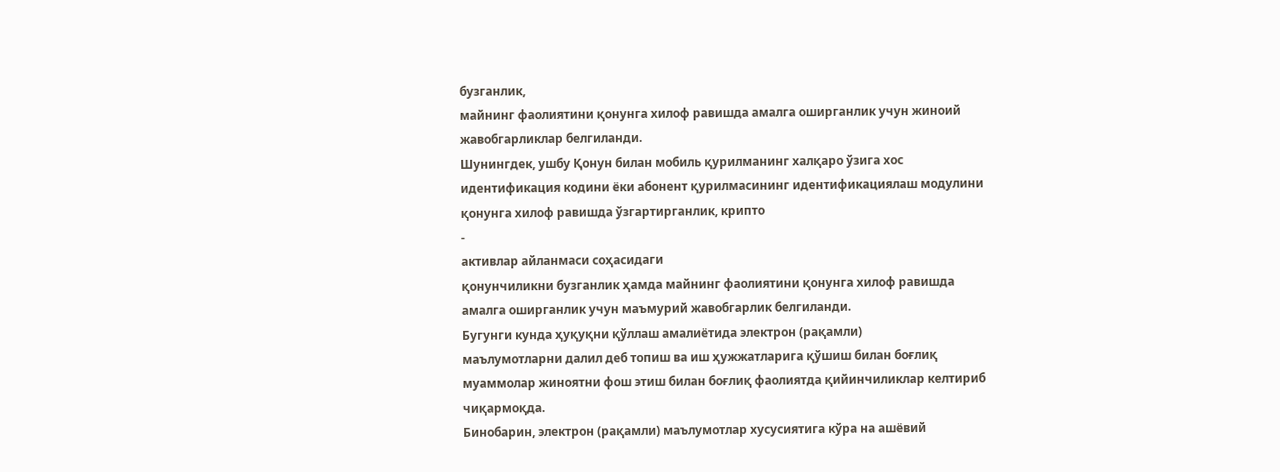бузганлик,
майнинг фаолиятини қонунга хилоф равишда амалга оширганлик учун жиноий
жавобгарликлар белгиланди.
Шунингдек, ушбу Қонун билан мобиль қурилманинг халқаро ўзига хос
идентификация кодини ёки абонент қурилмасининг идентификациялаш модулини
қонунга хилоф равишда ўзгартирганлик, крипто
-
активлар айланмаси соҳасидаги
қонунчиликни бузганлик ҳамда майнинг фаолиятини қонунга хилоф равишда
амалга оширганлик учун маъмурий жавобгарлик белгиланди.
Бугунги кунда ҳуқуқни қўллаш амалиётида электрон (рақамли)
маълумотларни далил деб топиш ва иш ҳужжатларига қўшиш билан боғлиқ
муаммолар жиноятни фош этиш билан боғлиқ фаолиятда қийинчиликлар келтириб
чиқармоқда.
Бинобарин, электрон (рақамли) маълумотлар хусусиятига кўра на ашёвий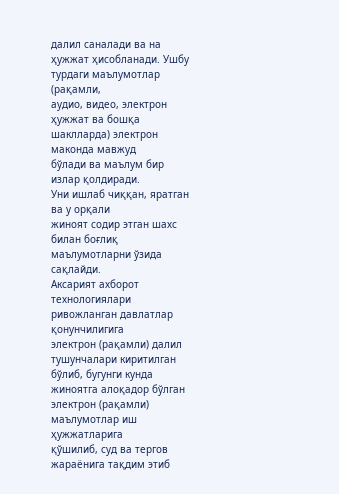далил саналади ва на ҳужжат ҳисобланади. Ушбу турдаги маълумотлар (рақамли,
аудио, видео, электрон ҳужжат ва бошқа шаклларда) электрон маконда мавжуд
бўлади ва маълум бир излар қолдиради.
Уни ишлаб чиққан, яратган ва у орқали
жиноят содир этган шахс билан боғлиқ маълумотларни ўзида сақлайди.
Аксарият ахборот технологиялари ривожланган давлатлар қонунчилигига
электрон (рақамли) далил тушунчалари киритилган бўлиб, бугунги кунда
жиноятга алоқадор бўлган электрон (рақамли) маълумотлар иш ҳужжатларига
қўшилиб, суд ва тергов жараёнига тақдим этиб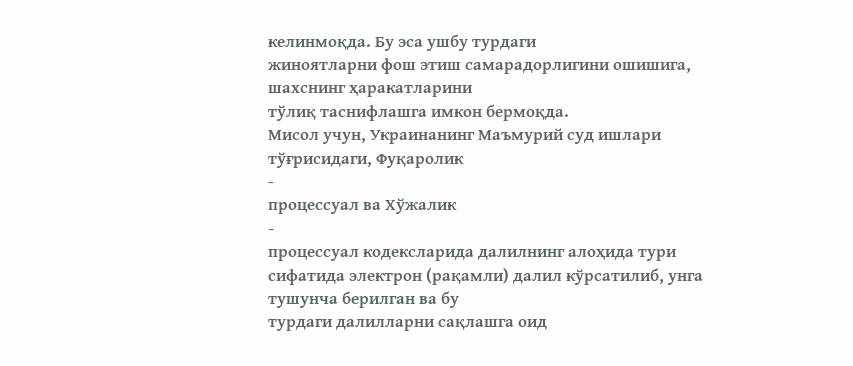келинмоқда. Бу эса ушбу турдаги
жиноятларни фош этиш самарадорлигини ошишига, шахснинг ҳаракатларини
тўлиқ таснифлашга имкон бермоқда.
Мисол учун, Украинанинг Маъмурий суд ишлари тўғрисидаги, Фуқаролик
-
процессуал ва Хўжалик
-
процессуал кодексларида далилнинг алоҳида тури
сифатида электрон (рақамли) далил кўрсатилиб, унга тушунча берилган ва бу
турдаги далилларни сақлашга оид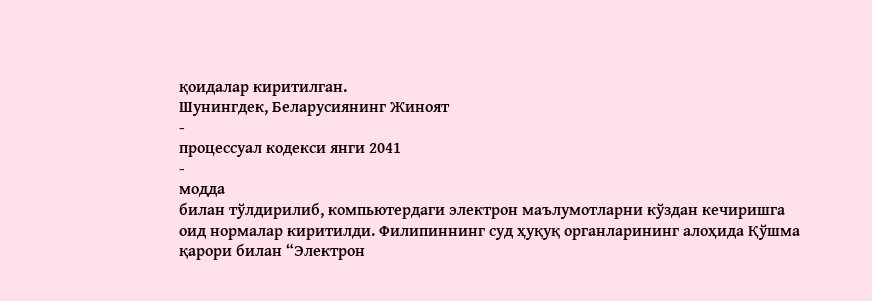қоидалар киритилган.
Шунингдек, Беларусиянинг Жиноят
-
процессуал кодекси янги 2041
-
модда
билан тўлдирилиб, компьютердаги электрон маълумотларни кўздан кечиришга
оид нормалар киритилди. Филипиннинг суд ҳуқуқ органларининг алоҳида Қўшма
қарори билан “Электрон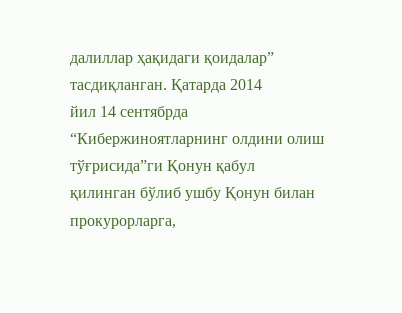далиллар ҳақидаги қоидалар” тасдиқланган. Қатарда 2014
йил 14 сентябрда “Кибержиноятларнинг олдини олиш тўғрисида”ги Қонун қабул
қилинган бўлиб ушбу Қонун билан прокурорларга,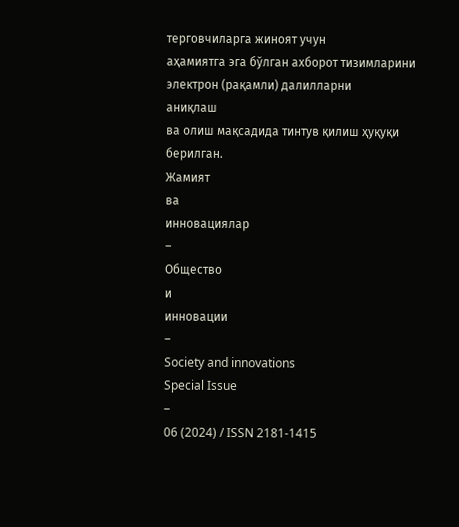терговчиларга жиноят учун
аҳамиятга эга бўлган ахборот тизимларини электрон (рақамли) далилларни
аниқлаш
ва олиш мақсадида тинтув қилиш ҳуқуқи берилган.
Жамият
ва
инновациялар
–
Общество
и
инновации
–
Society and innovations
Special Issue
–
06 (2024) / ISSN 2181-1415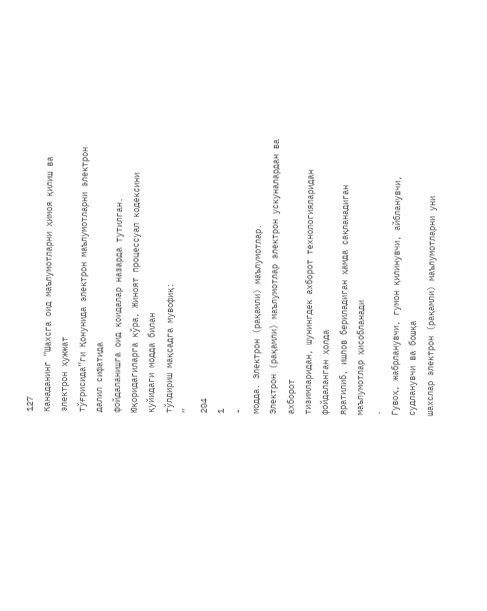127
Канаданинг “Шахсга оид маълумотларни ҳимоя қилиш ва электрон ҳужжат
тўғрисида”ги Қонунида электрон маълумотларни электрон далил сифатида
фойдаланишга оид қоидалар назарда тутилган.
Юқоридагиларга кўра, Жиноят процессуал кодексини қуйидаги модда билан
тўлдириш мақсадга мувофиқ:
“
204
1
-
модда. Электрон (рақамли) маълумотлар.
Электрон (рақамли) маълумотлар электрон ускуналардан ва ахборот
тизимларидан, шунингдек ахборот технологияларидан фойдаланган ҳолда
яратилиб, ишлов бериладиган ҳамда сақланадиган маълумотлар ҳисобланади
.
Гувоҳ, жабрланувчи, гумон қилинувчи, айбланувчи, судланувчи ва бошқа
шахслар электрон (рақамли) маълумотларни уни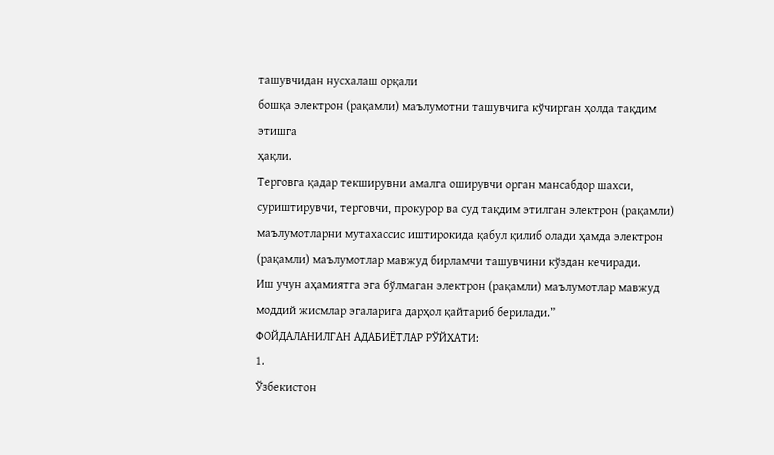ташувчидан нусхалаш орқали
бошқа электрон (рақамли) маълумотни ташувчига кўчирган ҳолда тақдим этишга
ҳақли.
Терговга қадар текширувни амалга оширувчи орган мансабдор шахси,
суриштирувчи, терговчи, прокурор ва суд тақдим этилган электрон (рақамли)
маълумотларни мутахассис иштирокида қабул қилиб олади ҳамда электрон
(рақамли) маълумотлар мавжуд бирламчи ташувчини кўздан кечиради.
Иш учун аҳамиятга эга бўлмаган электрон (рақамли) маълумотлар мавжуд
моддий жисмлар эгаларига дарҳол қайтариб берилади.”
ФОЙДАЛАНИЛГАН АДАБИЁТЛАР РЎЙХАТИ:
1.
Ўзбекистон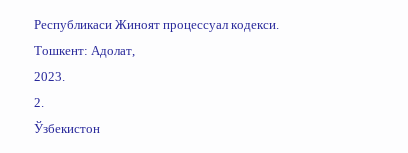Республикаси Жиноят процессуал кодекси. Тошкент: Адолат,
2023.
2.
Ўзбекистон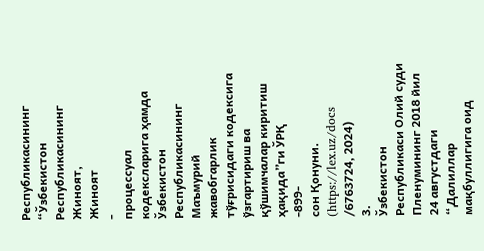Республикасининг “Ўзбекистон Республикасининг Жиноят,
Жиноят
-
процессуал кодексларига ҳамда Ўзбекистон Республикасининг Маъмурий
жавобгарлик тўғрисидаги кодексига ўзгартириш ва қўшимчалар киритиш
ҳақида”ги ЎРҚ
-899-
сон Қонуни. (https://lex.uz/docs
/6763724, 2024)
3.
Ўзбекистон Республикаси Олий суди Пленумининг 2018 йил 24 августдаги
“Далиллар мақбуллигига оид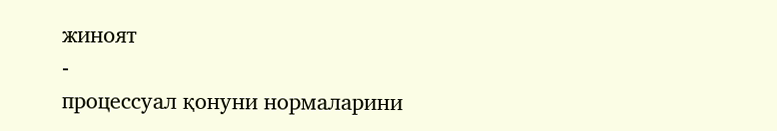жиноят
-
процессуал қонуни нормаларини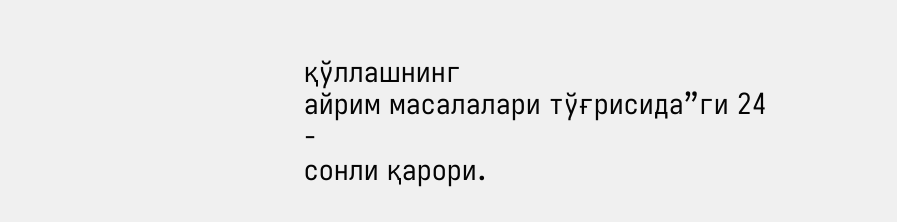қўллашнинг
айрим масалалари тўғрисида”ги 24
-
сонли қарори.